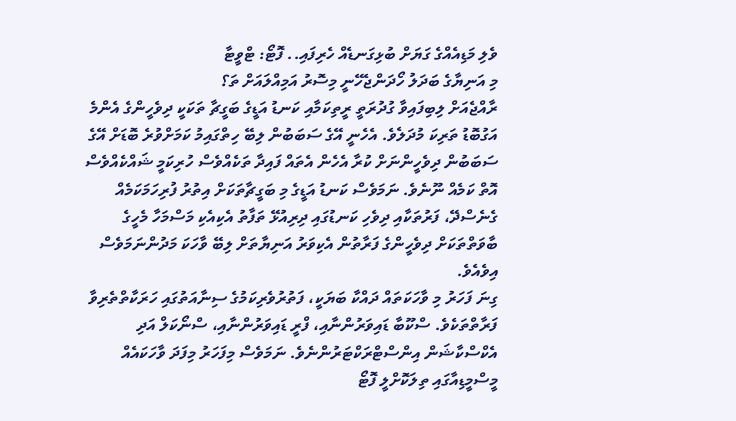ވެލި މަޑިއެއްގެ ގަޔަށް ބުޅިގަނޑެއް ހެރިފައި.. ފޮޓޯ: ޓްވީޓާ
މި އަނިޔާގެ ބަދަލު ހޯދަންޖެހޭނީ މިސޮރު އަމިއްލައަށް ތަ؟
ރާއްޖެއަށް ލިބިފައިވާ ގުދުރަތީ ރީތިކަމާއި ކަނޑު އަޑީގެ ބަގީޗާ ތަކަކީ ދިވެހީންގެ އެންމެ އަގުބޮޑު ތަރިކަ މުދަލެވެ. އެހެނީ އޭގެ ސަބަބުން ލިބޭ ހިތްގައިމު ކަމަށްވުރެ ބޮޑަށް އޭގެ ސަބަބުން ދިވެހީންނަށް ކުރާ އެހެން އެތައް ފައިދާ ތަކެއްވެސް ހުރިކަމީ ޝައްކެއްވެސް އޮތް ކަމެއް ނޫނެވެ. ނަމަވެސް ކަނޑު އަޑީގެ މި ބަގީޗާތަކަށް އިތުރު ފުރިހަމަކަމެއް ގެނެސްދޭ، ފަރުތަކާއި ދިވެހި ކަނޑުގައި ދިރިއުޅޭ ތަފާތު އެކިއެކި މަސްމަހާ މެހީގެ ބާވަތްތަކަށް ދިވެހީންގެ ފަރާތުން އެކިވަރު އަނިޔާތަށް ލިބޭ ވާހަކަ މަދުންނަމަވެސް އިވެއެވެ.
ގިނަ ފަހަރު މި ވާހަކަތައް ދައްކާ ބަޔަކީ، ފަތުރުވެރިކަމުގެ ސިނާއަތުގައި ހަރަކާތްތެރިވާ ފަރާތްތަކެވެ. ސްކޫބާ ޑައިވަރުންނާއި، ފްރީ ޑައިވަރުންނާއި، ސްނޯކަލް އަދި އެކްސްކާޝަން އިންސްޓްރަކްޓަރުންނެވެ. ނަމަވެސް މިފަހަރު މިފަދަ ވާހަކައެއް މީސްމީޑިއާގައި ތިލަކޮށްލީ ފޮޓޯ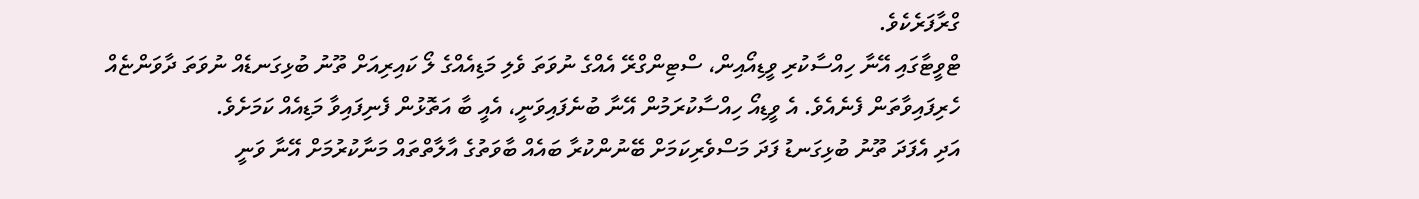ގްރާފަރެކެވެ.
ޓްވީޓާގައި އޭނާ ހިއްސާކުރި ވީޑިއޯއިން، ސްޓިންގްރޭ އެއްގެ ނުވަތަ ވެލި މަޑިއެއްގެ ލޯ ކައިރިއަށް ތޫނު ބުޅިގަނޑެއް ނުވަތަ ދާވަންޏެއް ހެރިފައިވާތަން ފެނެއެވެ. އެ ވީޑިއޯ ހިއްސާކުރަމުން އޭނާ ބުނެފައިވަނީ، އެއީ ބާ އަތޮޅުން ފެނިފައިވާ މަޑިއެއް ކަމަށެވެ.
އަދި އެފަދަ ތޫނު ބުޅިގަނޑު ފަދަ މަސްވެރިކަމަށް ބޭނުންކުރާ ބައެއް ބާވަތުގެ އާލާތްތައް މަނާކުރުމަށް އޭނާ ވަނީ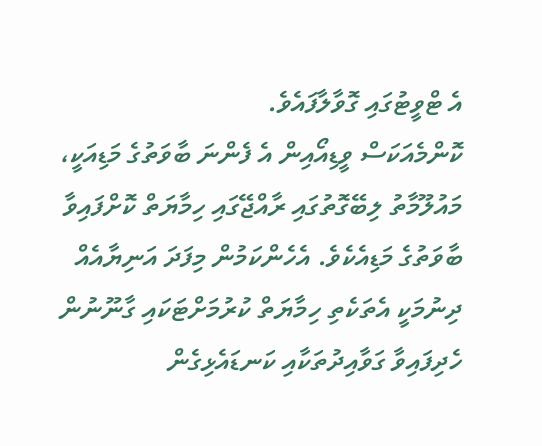އެ ޓްވީޓުގައި ގޮވާލާފައެވެ.
ކޮންމެއަކަސް ވީޑިއޯއިން އެ ފެންނަ ބާވަތުގެ މަޑިއަކީ، މައުލޫމާތު ލިބޭގޮތުގައި ރާއްޖޭގައި ހިމާޔަތް ކޮށްފައިވާ ބާވަތުގެ މަޑިއެކެވެ. އެހެންކަމުން މިފަދަ އަނިޔާއެއް ދިނުމަކީ އެތަކެތި ހިމާޔަތް ކުރުމަށްޓަކައި ގާނޫނުން ހެދިފައިވާ ގަވާއިދުތަކާއި ކަނޑައެޅިގެން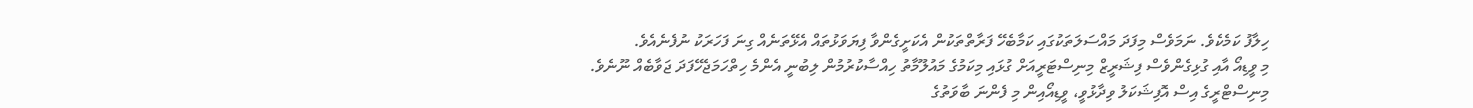ހިލާފު ކަމެކެވެ. ނަމަވެސް މިފަދަ މައްސަލަތަކުގައި ކަމާބެހޭ ފަރާތްތަކުން އެކަށީގެންވާ ފިޔަވަޅުތައް އެޅޭތަނެއް ގިނަ ފަހަރަކު ނުފެނެއެވެ.
މި ވީޑިއޯ އާއި ގުޅިގެންވެސް ފިޝަރީޒް މިނިސްޓަރީއަށް ގުޅައި މިކަމުގެ މައުލޫމާތު ހިއްސާކުރުމުން ލިބުނީ އެންމެ ހިތްހަމަޖެހޭފަދަ ޖަވާބެއް ނޫނެވެ. މިނިސްޓްރީގެ އިސް އޮފިޝަކަލު ވިދާޅުވީ، ވީޑިއޯއިން މި ފެންނަ ބާވަތުގެ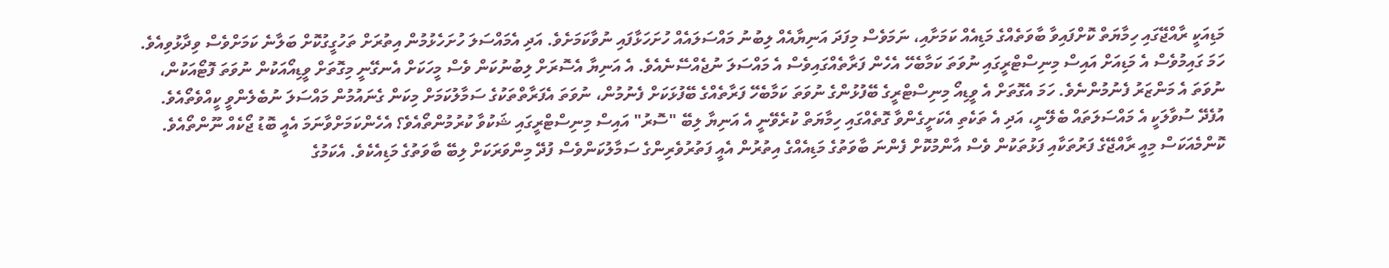މަޑިއަކީ ރާއްޖޭގައި ހިމާޔަތް ކޮށްފައިވާ ބާވަތެއްގެ މަޑިއެއް ކަމަށާއި، ނަމަވެސް މިފަދަ އަނިޔާއެއް ލިބުނު މައްސަލައެއް ހުށަހަޅާފައި ނުވާކަމަށެވެ. އަދި އެމައްސަލަ ހުށަހެޅުމުން އިތުރަށް ތަހުގީގުކޮށް ބަލާނެ ކަމަށްވެސް ވިދާޅުވިއެވެ.
ހަމަ ގައިމުވެސް އެ މަޑިއަށް އައިސް މިނިސްޓްރީގައި ނުވަތަ ކަމާބެހޭ އެހެން ފަރާތެއްގައިވެސް އެ މައްސަލަ ނުޖެއްސޭނެއެވެ. އެ އަނިޔާ އެސޮރަށް ލިބުނުކަން ވެސް މީހަކަށް އެނގޭނީ މިގޮތަށް ވީޑިއޯއަކުން ނުވަތަ ފޮޓޯއަކުން، ނުވަތަ އެ މަންޒަރު ފެނުމުންނެވެ. ހަމަ އެގޮތަށް އެ ވީޑިއޯ މިނިސްޓްރީގެ ބޭފުޅުންގެ ނުވަތަ ކަމާބެހޭ ފަރާތެއްގެ ބޭފުޅަކަށް ފެނުމުން، ނުވަތަ އެފަރާތްތަކުގެ ސަމާލުކަމަށް މިކަން ގެނައުމުން މައްސަލަ ނުބެލެންވީ ކީއްވެތޯއެވެ. އުފެދޭ ސުވާލަކީ އެ މައްސަލަތައް ބެލޭނީ، އަދި އެ ތަކެތި އެކަށީގެންވާ ގޮތެއްގައި ހިމާޔަތް ކުރެވޭނީ އެ އަނިޔާ ލިބޭ "ސޮރު" އައިސް މިނިސްޓްރީގައި ޝަކުވާ ކުރުމުންތޯއެވެ؟ އެހެންކަމަށްވާނަމަ އެއީ ބޮޑު ޖޯކެއް ނޫންތޯއެވެ.
ކޮންމެއަކަސް މިއީ ރާއްޖޭގެ ފަރުތަކާއި ފަޅުތަކުން ވެސް އާންމުކޮށް ފެންނަ ބާވަތުގެ މަޑިއެއްގެ އިތުރުން އެއީ ފަތުރުވެރިންގެ ސަމާލުކަންވެސް ފުދޭ މިންވަރަކަށް ލިބޭ ބާވަތުގެ މަޑިއެކެވެ. އެކަމުގެ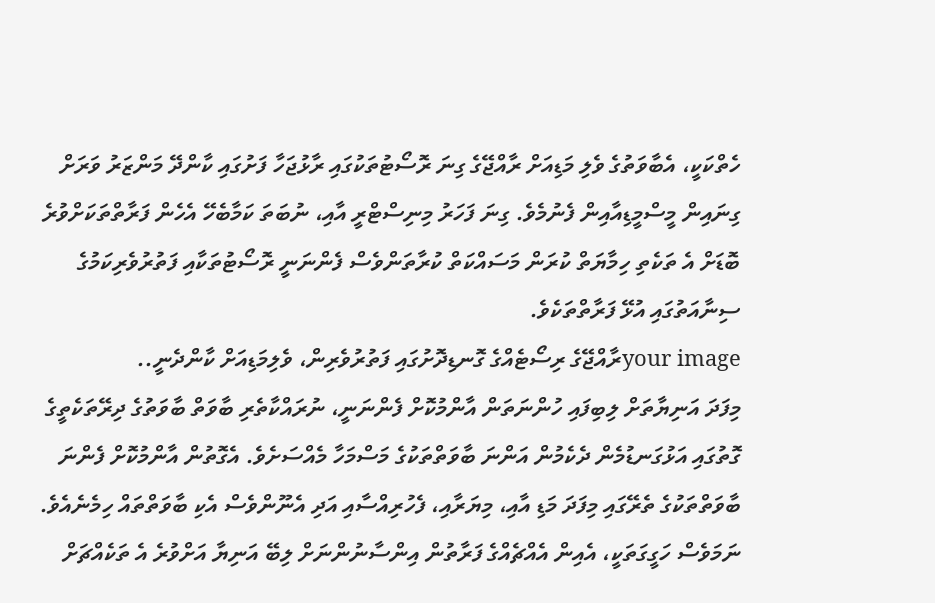ހެތްކަކީ، އެބާވަތުގެ ވެލި މަޑިއަށް ރާއްޖޭގެ ގިނަ ރޮސޯޓުތަކުގައި ރާޅުޖަހާ ފަށުގައި ކާންދޭ މަންޒަރު ވަރަށް ގިނައިން މީސްމީޑިއާއިން ފެނުމެވެ. ގިނަ ފަހަރު މިނިސްޓްރީ އާއި، ނުބަތަ ކަމާބެހޭ އެހެން ފަރާތްތަކަށްވުރެ ބޮޑަށް އެ ތަކެތި ހިމާޔަތް ކުރަން މަސައްކަތް ކުރާތަންވެސް ފެންނަނީ ރޮސޯޓުތަކާއި ފަތުރުވެރިކަމުގެ ސިނާއަތުގައި އުޅޭ ފަރާތްތަކެވެ.
your imageރާއްޖޭގެ ރިސޯޓެއްގެ ގޮނޑިދޮށުގައި ފަތުރުވެރިން، ވެލިމަޑިއަށް ކާންދެނީ..
މިފަދަ އަނިޔާތަށް ލިބިފައި ހުންނަތަން އާންމުކޮށް ފެންނަނީ، ނުރައްކާތެރި ބާވަތް ބާވަތުގެ ދިރޭތަކެތީގެ ގޮތުގައި އަޅުގަނޑުމެން ދެކެމުން އަންނަ ބާވަތްތަކުގެ މަސްމަހާ މެއްސަށެވެ. އެގޮތުން އާންމުކޮށް ފެންނަ ބާވަތްތަކުގެ ތެރޭގައި މިފަދަ މަޑި އާއި، މިޔަރާއި، ފެހުރިއްސާއި އަދި އެނޫންވެސް އެކި ބާވަތްތައް ހިމެނެއެވެ. ނަމަވެސް ހަގީގަތަކީ، އެއިން އެއްޗެއްގެ ފަރާތުން އިންސާނުންނަށް ލިބޭ އަނިޔާ އަށްވުރެ އެ ތަކެއްޗަށް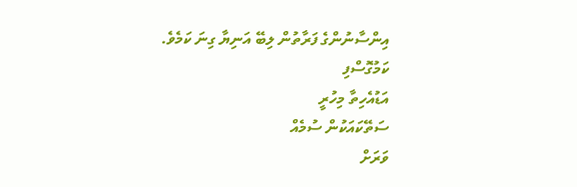އިންސާނުންގެ ފަރާތުން ލިބޭ އަނިޔާ ގިނަ ކަމެވެ.
ކަމުގޮސްފި
އަޑުއެހިތާ މިހުރީ
ސަތޭކައަކުން ސުމެއް
ވަރަށް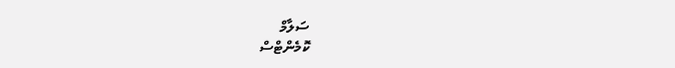ސަލާމް
ކޮމެންޓްސް